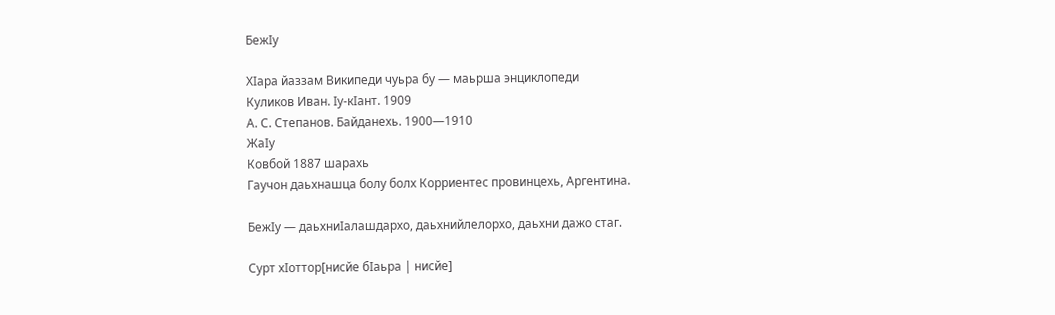БежӀу

ХӀара йаззам Википеди чуьра бу — маьрша энциклопеди
Куликов Иван. Ӏу-кӀант. 1909
А. С. Степанов. Байданехь. 1900—1910
ЖаӀу
Ковбой 1887 шарахь
Гаучон даьхнашца болу болх Корриентес провинцехь, Аргентина.

БежӀу — даьхниӀалашдархо, даьхнийлелорхо, даьхни дажо стаг.

Сурт хӀоттор[нисйе бӀаьра | нисйе]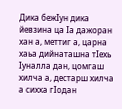Дика бежӀун дика йевзина ца Ӏа дажоран хан а, меттиг а, царна хаьа дийнаташна тӀехь Ӏуналла дан, цомгаш хилча а, дестарш хилча а сихха гӀодан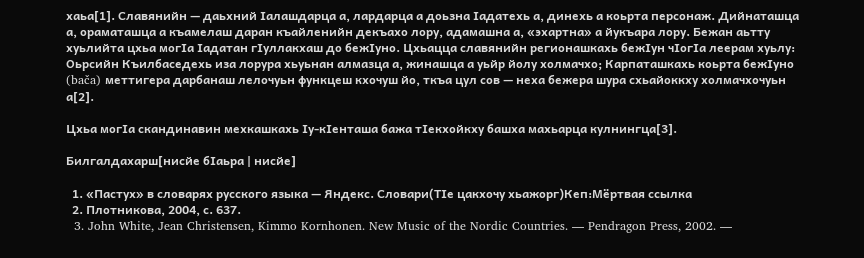хаьа[1]. Славянийн — даьхний Ӏалашдарца а, лардарца а доьзна Ӏадатехь а, динехь а коьрта персонаж. Дийнаташца а, ораматашца а къамелаш даран къайленийн декъахо лору, адамашна а, «эхартна» а йукъара лору. Бежан аьтту хуьлийта цхьа могӀа Ӏадатан гӀуллакхаш до бежӀуно. Цхьацца славянийн регионашкахь бежӀун чӀогӀа леерам хуьлу: Оьрсийн Къилбаседехь иза лорура хьуьнан алмазца а, жинашца а уьйр йолу холмачхо; Карпаташкахь коьрта бежӀуно (bača) меттигера дарбанаш лелочуьн функцеш кхочуш йо, ткъа цул сов — неха бежера шура схьайоккху холмачхочуьн а[2].

Цхьа могӀа скандинавин мехкашкахь Ӏу-кӀенташа бажа тӀекхойкху башха махьарца кулнингца[3].

Билгалдахарш[нисйе бӀаьра | нисйе]

  1. «Пастух» в словарях русского языка — Яндекс. Словари(ТӀе цакхочу хьажорг)Кеп:Мёртвая ссылка
  2. Плотникова, 2004, с. 637.
  3. John White, Jean Christensen, Kimmo Kornhonen. New Music of the Nordic Countries. — Pendragon Press, 2002. —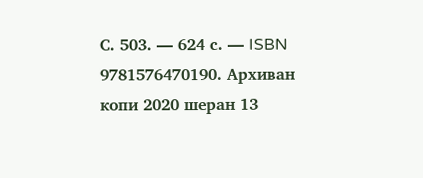С. 503. — 624 с. — ISBN 9781576470190. Архиван копи 2020 шеран 13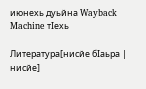июнехь дуьйна Wayback Machine тӀехь

Литература[нисйе бӀаьра | нисйе]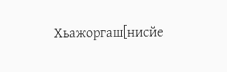Хьажоргаш[нисйе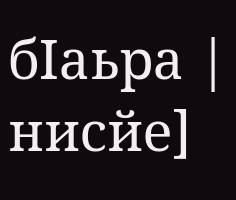бӀаьра | нисйе]